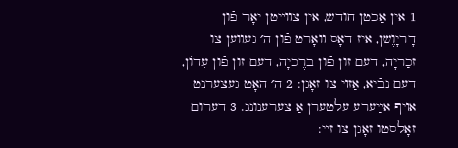1 אין אַכטן חודש, אין צװײטן יאָר פֿון דָריָוֶשן, איז דאָס װאָרט פֿון ה׳ געװען צו זכַריָה, דעם זון פֿון ברֶכיָה, דעם זון פֿון עִדוֹן, דעם נבֿיא, אַזױ צו זאָגן: 2 ה׳ האָט געצערנט אױף אײַערע עלטערן אַ צערענונג. 3 דערום זאָלסטו זאָגן צו זײ: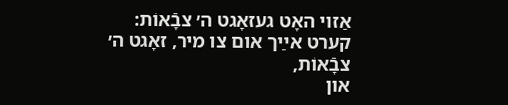אַזױ האָט געזאָגט ה׳ צבָֿאוֹת:
קערט אײַך אום צו מיר, זאָגט ה׳ צבָֿאוֹת,
און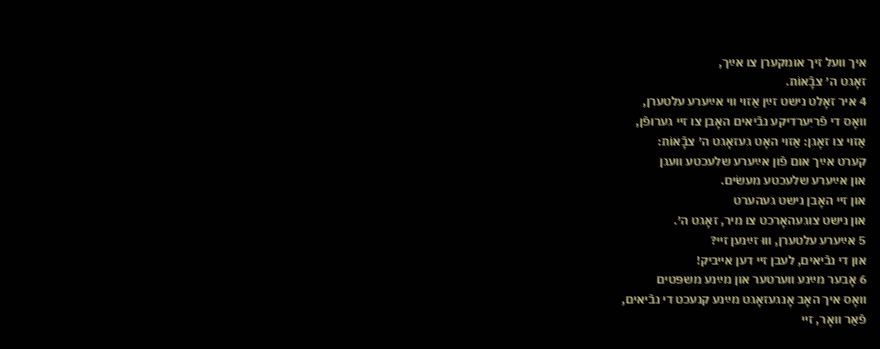איך װעל זיך אומקערן צו אײַך,
זאָגט ה׳ צבָֿאוֹת.
4 איר זאָלט נישט זײַן אַזױ װי אײַערע עלטערן,
װאָס די פֿריִערדיקע נבֿיאים האָבן צו זײ גערופֿן,
אַזױ צו זאָגן: אַזױ האָט געזאָגט ה׳ צבָֿאוֹת:
קערט אײַך אום פֿון אײַערע שלעכטע װעגן
און אײַערע שלעכטע מעשׂים.
און זײ האָבן נישט געהערט
און נישט צוגעהאָרכט צו מיר, זאָגט ה׳.
5 אײַערע עלטערן, װוּ זײַנען זײ?
און די נבֿיאים, לעבן זײ דען אײביק!
6 אָבער מײַנע װערטער און מײַנע משפּטים
װאָס איך האָב אָנגעזאָגט מײַנע קנעכט די נבֿיאים,
פֿאַר װאָר, זײ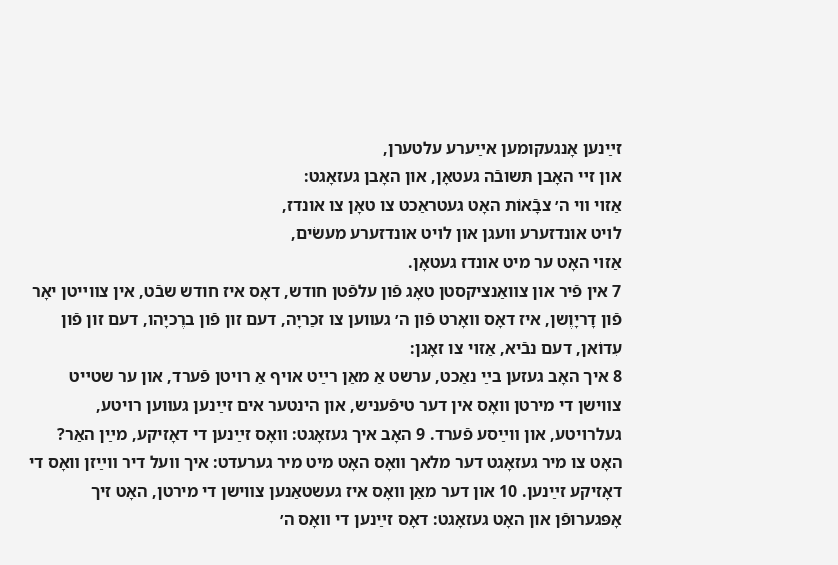זײַנען אָנגעקומען אײַערע עלטערן,
און זײ האָבן תּשובֿה געטאָן, און האָבן געזאָגט:
אַזױ װי ה׳ צבָֿאוֹת האָט געטראַכט צו טאָן צו אונדז,
לױט אונדזערע װעגן און לױט אונדזערע מעשׂים,
אַזױ האָט ער מיט אונדז געטאָן.
7 אין פֿיר און צװאַנציקסטן טאָג פֿון עלפֿטן חודש, דאָס איז חודש שבֿט, אין צװײטן יאָר פֿון דָריָוֶשן, איז דאָס װאָרט פֿון ה׳ געװען צו זכַריָה, דעם זון פֿון ברֶכיָהו, דעם זון פֿון עִדוֹאן, דעם נבֿיא, אַזױ צו זאָגן:
8 איך האָב געזען בײַ נאַכט, ערשט אַ מאַן רײַט אױף אַ רױטן פֿערד, און ער שטײט צװישן די מירטן װאָס אין דער טיפֿעניש, און הינטער אים זײַנען געװען רױטע, געלרױטע, און װײַסע פֿערד. 9 האָב איך געזאָגט: װאָס זײַנען די דאָזיקע, מײַן האַר? האָט צו מיר געזאָגט דער מלאך װאָס האָט מיט מיר גערעדט: איך װעל דיר װײַזן װאָס די דאָזיקע זײַנען. 10 און דער מאַן װאָס איז געשטאַנען צװישן די מירטן, האָט זיך אָפּגערופֿן און האָט געזאָגט: דאָס זײַנען די װאָס ה׳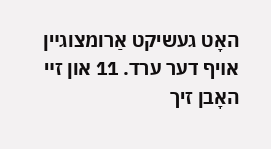האָט געשיקט אַרומצוגײן אױף דער ערד. 11 און זײ האָבן זיך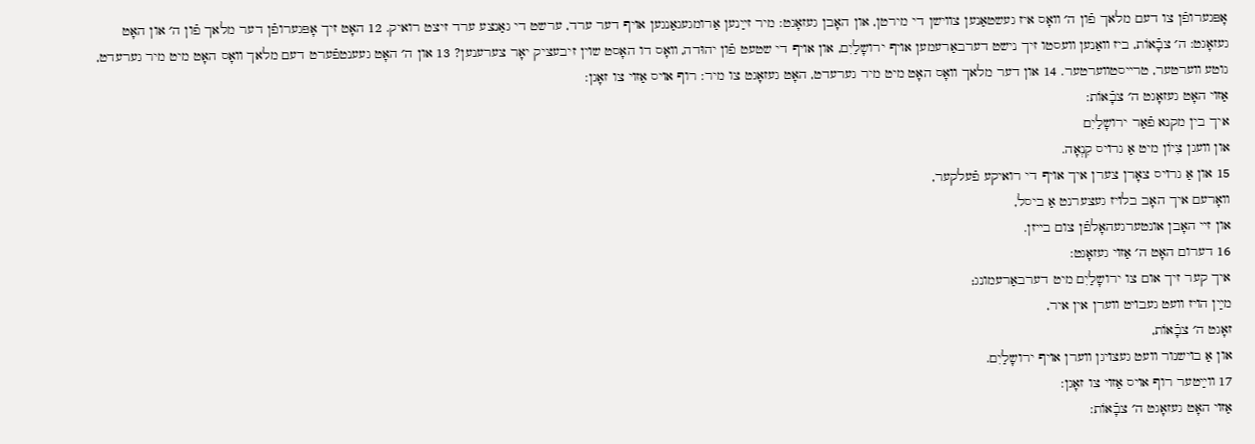אָפּגערופֿן צו דעם מלאך פֿון ה׳ װאָס איז געשטאַנען צװישן די מירטן, און האָבן געזאָגט: מיר זײַנען אַרומגעגאַנגען אױף דער ערד, ערשט די גאַנצע ערד זיצט רואיק. 12 האָט זיך אָפּגערופֿן דער מלאך פֿון ה׳ און האָט געזאָגט: ה׳ צבָֿאוֹת, ביז װאַנען װעסטו זיך נישט דערבאַרעמען אױף ירושָלַיִם, און אױף די שטעט פֿון יהוּדה, װאָס דו האָסט שױן זיבעציק יאָר צערענען? 13 און ה׳ האָט געענטפֿערט דעם מלאך װאָס האָט מיט מיר גערעדט, גוטע װערטער, טרײסטװערטער. 14 און דער מלאך װאָס האָט מיט מיר גערעדט, האָט געזאָגט צו מיר: רוף אױס אַזױ צו זאָגן:
אַזױ האָט געזאָגט ה׳ צבָֿאוֹת:
איך בין מקנא פֿאַר ירושָלַיִם
און װעגן צִיוֹן מיט אַ גרױס קִנְאָה.
15 און אַ גרױס צאָרן צערן איך אױף די רואיקע פֿעלקער,
װאָרעם איך האָב בלױז געצערנט אַ ביסל,
און זײ האָבן אונטערגעהאָלפֿן צום בײזן.
16 דערום האָט ה׳ אַזױ געזאָגט:
איך קער זיך אום צו ירושָלַיִם מיט דערבאַרעמונג;
מײַן הױז װעט געבױט װערן אין איר,
זאָגט ה׳ צבָֿאוֹת,
און אַ בױשנור װעט געצױגן װערן אױף ירושָלַיִם.
17 װײַטער רוף אױס אַזױ צו זאָגן:
אַזױ האָט געזאָגט ה׳ צבָֿאוֹת: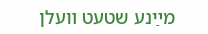מײַנע שטעט װעלן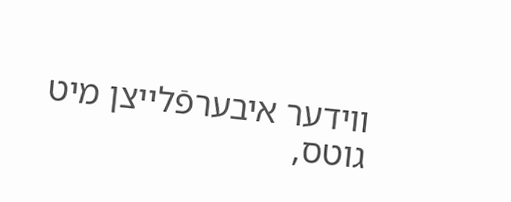װידער איבערפֿלײצן מיט גוטס,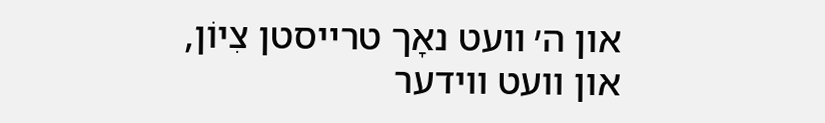און ה׳ װעט נאָך טרײסטן צִיוֹן,
און װעט װידער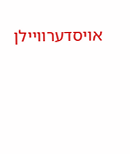אױסדערװײלן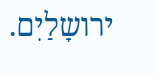ירושָלַיִם.